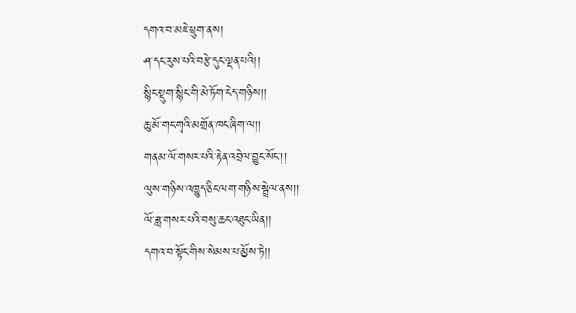དགའ་བ་མཇེ་ཕྲུག་ནས།
ཤ་དང་རུས་པའི་བརྩེ་དུང་ལྡན་པའི།།
སྙིང་སྡུག་སྙིང་གི་མེ་ཏོག་ངེད་གཉིས།།
ཆུ་མོ་གང་གྭའི་མགྲོན་ཁང་ཞིག་ལ།།
གནམ་ལོ་གསར་པའི་རྟེན་འབྲེལ་བྱུང་སོང་།།
ལུས་གཉིས་འཁྱུད་ཅིང་ལག་གཉིས་སྦྲེལ་ནས།།
ལོ་ཟླ་གསར་པའི་བསུ་ཆང་འཐུང་ཡིན།།
དགའ་བ་སྟོང་གིས་སེམས་པ་མྱོས་ཏེ།།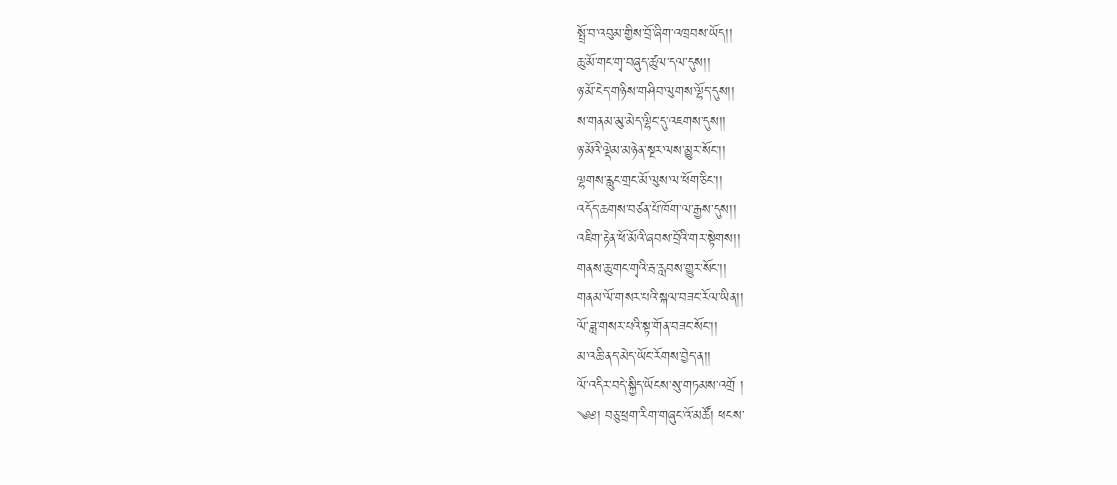སྤྲོ་བ་འབུམ་གྱིས་བྲོ་ཞིག་འཁྲབས་ཡོད།།
ཆུ་མོ་གང་གྭ་བཞུད་ཚུལ་དལ་དུས།།
ཉ་མོ་ངེད་གཉིས་གཤིབ་ལུགས་ལྷོད་དུས།།
ས་གནམ་མུ་མེད་ལྷིང་དུ་འཇགས་དུས།།
ཉ་མོའི་ལྡེམ་མཉེན་སྔར་ལས་མྱུར་སོང་།།
ལྷགས་རླུང་གྲང་མོ་ལུས་ལ་ཕོག་ཅིང་།།
འདོད་ཆགས་བཙན་པོ་ཁོག་ལ་རྒྱས་དུས།།
འཇིག་རྟེན་ཕོ་མོའི་ཞབས་བྲོའི་གར་སྟེགས།།
གནས་ཆུ་གང་གྭའི་རྦ་རླབས་གྱུར་སོང་།།
གནམ་ལོ་གསར་པའི་སྐལ་བཟང་རོལ་ཡིན།།
ལོ་ཟླ་གསར་པའི་སྟ་གོན་བཟང་སོང་།།
མ་འཆི་ནད་མེད་ཡོང་རོགས་བྱེད་ན།།
ལོ་འདིར་བདེ་སྐྱིད་ཡོངས་སུ་གཏམས་འགྲོ །
༄༅། བཅུ་ཕྲག་རིག་གཞུང་འོ་མཚོ། ཕངས་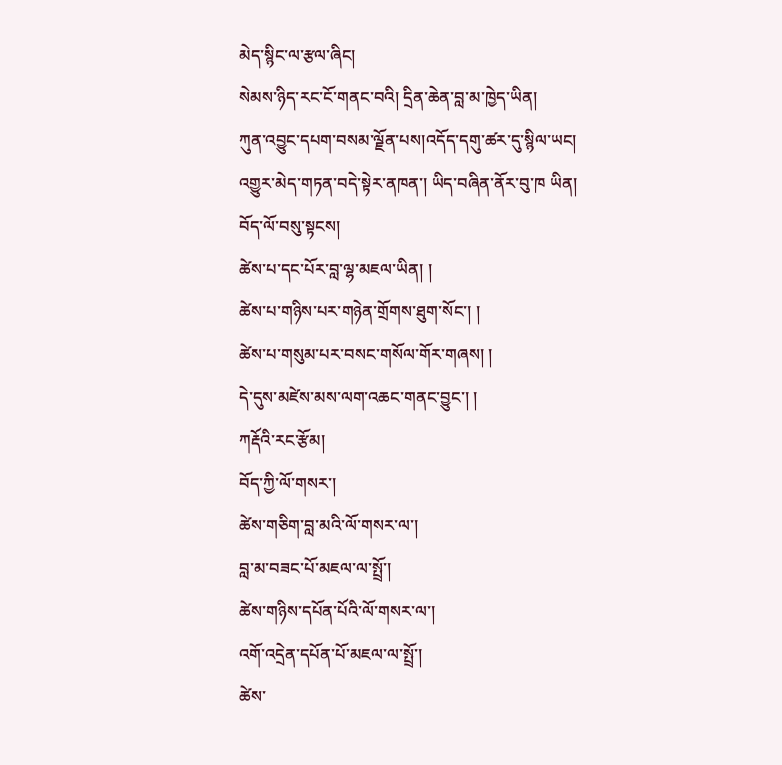མེད་སྙིང་ལ་རྩལ་ཞིང།
སེམས་ཉིད་རང་ངོ་གནང་བའི། དྲིན་ཆེན་བླ་མ་ཁྱེད་ཡིན།
ཀུན་འབྱུང་དཔག་བསམ་ལྗོན་པས།འདོད་དགུ་ཚར་དུ་སྙིལ་ཡང།
འགྱུར་མེད་གཏན་བདེ་སྟེར་ནཁན་། ཡིད་བཞིན་ནོར་བུ་ཁ ཡིན།
བོད་ལོ་བསུ་སྟངས།
ཚེས་པ་དང་པོར་བླ་ལྷ་མཇལ་ཡིན། །
ཚེས་པ་གཉིས་པར་གཉེན་གྲོགས་ཐུག་སོང་། །
ཚེས་པ་གསུམ་པར་བསང་གསོལ་གོར་གཞས། །
དེ་དུས་མཛེས་མས་ལག་འཆང་གནང་བྱུང་། །
ཀརྡོའི་རང་རྩོམ།
བོད་ཀྱི་ལོ་གསར་།
ཚེས་གཅིག་བླ་མའི་ལོ་གསར་ལ་།
བླ་མ་བཟང་པོ་མཇལ་ལ་སྤྲོ་།
ཚེས་གཉིས་དཔོན་པོའི་ལོ་གསར་ལ་།
འགོ་འདྲེན་དཔོན་པོ་མཇལ་ལ་སྤྲོ་།
ཚེས་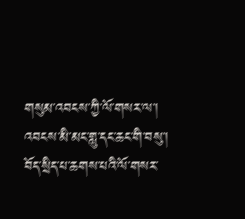གསུམ་འབངས་ཀྱི་ལོ་གསར་ལ་།
འབངས་མི་མང་གླུ་དང་ཆང་གི་བསུ་།
བོད་སྲིད་པ་ཆགས་པའི་ལོ་གསར་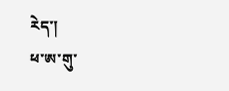རེད་།
ཕ་ཨ་གུ་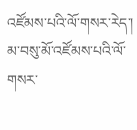འཛོམས་པའི་ལོ་གསར་རེད་།
མ་བསུ་མོ་འཛོམས་པའི་ལོ་གསར་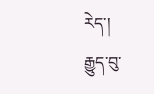རེད་།
རྒྱུད་བུ་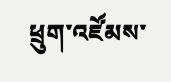ཕྲུག་འཛོམས་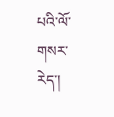པའི་ལོ་གསར་རེད་།